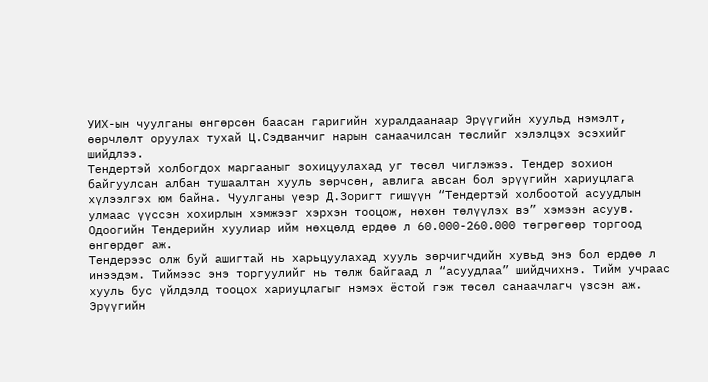УИХ-ын чуулганы өнгөрсөн баасан гаригийн хуралдаанаар Эрүүгийн хуульд нэмэлт, өөрчлөлт оруулах тухай Ц.Сэдванчиг нарын санаачилсан төслийг хэлэлцэх эсэхийг шийдлээ.
Тендертэй холбогдох маргааныг зохицуулахад уг төсөл чиглэжээ. Тендер зохион байгуулсан албан тушаалтан хууль зөрчсөн, авлига авсан бол эрүүгийн хариуцлага хүлээлгэх юм байна. Чуулганы үеэр Д.Зоригт гишүүн “Тендертэй холбоотой асуудлын улмаас үүссэн хохирлын хэмжээг хэрхэн тооцож, нөхөн төлүүлэх вэ” хэмээн асуув. Одоогийн Тендерийн хуулиар ийм нөхцөлд ердөө л 60.000-260.000 төгрөгөөр торгоод өнгөрдөг аж.
Тендерээс олж буй ашигтай нь харьцуулахад хууль зөрчигчдийн хувьд энэ бол ердөө л инээдэм. Тиймээс энэ торгуулийг нь төлж байгаад л “асуудлаа” шийдчихнэ. Тийм учраас хууль бус үйлдэлд тооцох хариуцлагыг нэмэх ёстой гэж төсөл санаачлагч үзсэн аж. Эрүүгийн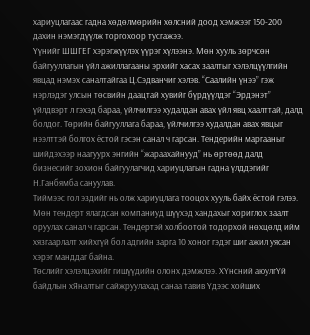хариуцлагаас гадна хөдөлмөрийн хөлсний доод хэмжээг 150-200 дахин нэмэгдүүлж торгохоор тусгажээ.
Үүнийг ШШГЕГ хэрэгжүүлэх үүрэг хүлээнэ. Мөн хууль зөрчсөн байгууллагын үйл ажиллагааны эрхийг хасах заалтыг хэлэлцүүлгийн явцад нэмэх саналтайгаа Ц.Сэдванчиг хэлэв. “Саалийн үнээ” гэж нэрлэдэг улсын төсвийн даацтай хувийг бүрдүүлдэг “Эрдэнэт” үйлдвэрт л гэхэд бараа, үйлчилгээ худалдан авах үйл явц хаалттай, далд болдог. Төрийн байгууллага бараа, үйлчилгээ худалдан авах явцыг нээлттэй болгох ёстой гэсэн санал ч гарсан. Тендерийн маргааныг шийдэхээр наагуурх энгийн “жараахайнууд” нь өртөөд далд бизнесийг зохион байгуулагчид хариуцлагын гадна үлддэгийг Н.Ганбямба сануулав.
Тиймээс гол эздийг нь олж хариуцлага тооцох хууль байх ёстой гэлээ. Мөн тендерт ялагдсан компаниуд шүүхэд хандахыг хориглох заалт оруулах санал ч гарсан. Тендертэй холбоотой тодорхой нөхцөлд ийм хязгаарлалт хийхгүй бол адгийн зарга 10 хоног гэдэг шиг ажил уясан хэрэг манддаг байна.
Төслийг хэлэлцэхийг гишүүдийн олонх дэмжлээ. ХҮнсний аюулгҮй байдлын хЯналтыг сайжруулахад санаа тавив Үдээс хойших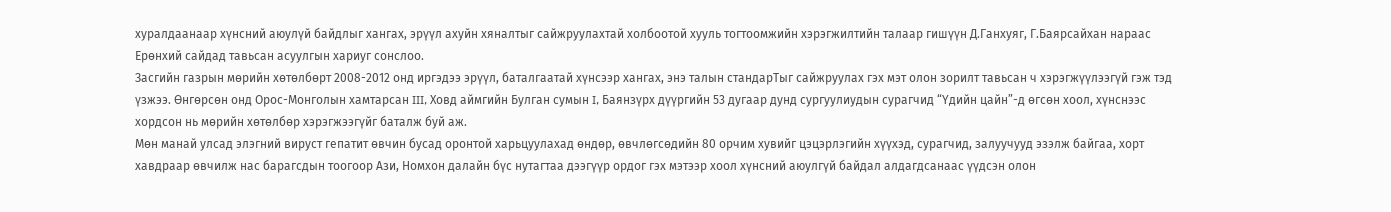хуралдаанаар хүнсний аюулүй байдлыг хангах, эрүүл ахуйн хяналтыг сайжруулахтай холбоотой хууль тогтоомжийн хэрэгжилтийн талаар гишүүн Д.Ганхуяг, Г.Баярсайхан нараас Ерөнхий сайдад тавьсан асуулгын хариуг сонслоо.
Засгийн газрын мөрийн хөтөлбөрт 2008-2012 онд иргэдээ эрүүл, баталгаатай хүнсээр хангах, энэ талын стандарТыг сайжруулах гэх мэт олон зорилт тавьсан ч хэрэгжүүлээгүй гэж тэд үзжээ. Өнгөрсөн онд Орос-Монголын хамтарсан III, Ховд аймгийн Булган сумын I, Баянзүрх дүүргийн 53 дугаар дунд сургуулиудын сурагчид “Үдийн цайн”-д өгсөн хоол, хүнснээс хордсон нь мөрийн хөтөлбөр хэрэгжээгүйг баталж буй аж.
Мөн манай улсад элэгний вируст гепатит өвчин бусад оронтой харьцуулахад өндөр, өвчлөгсөдийн 80 орчим хувийг цэцэрлэгийн хүүхэд, сурагчид, залуучууд эзэлж байгаа, хорт хавдраар өвчилж нас барагсдын тоогоор Ази, Номхон далайн бүс нутагтаа дээгүүр ордог гэх мэтээр хоол хүнсний аюулгүй байдал алдагдсанаас үүдсэн олон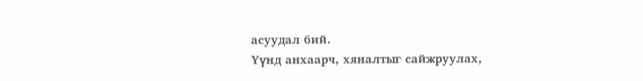асуудал бий.
Үүнд анхаарч, хяналтыг сайжруулах,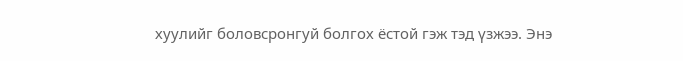хуулийг боловсронгуй болгох ёстой гэж тэд үзжээ. Энэ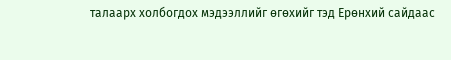талаарх холбогдох мэдээллийг өгөхийг тэд Ерөнхий сайдаас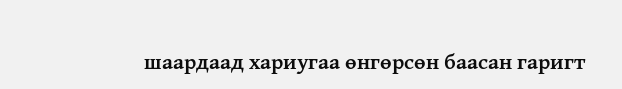шаардаад хариугаа өнгөрсөн баасан гаригт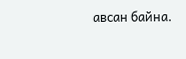авсан байна.